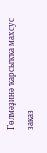Гөлмәҙинә ҡарсыҡҡа махсус заказ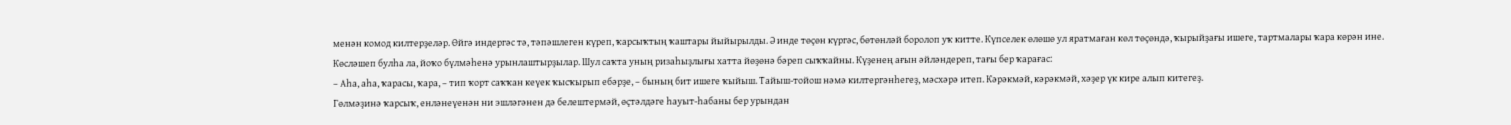менән комод килтерҙеләр. Өйгә индергәс тә, тәпәшлеген күреп, ҡарсыҡтың ҡаштары йыйырылды. Ә инде төҫөн күргәс, бөтөнләй боролоп уҡ китте. Күпселек өлөшө ул яратмаған көл төҫөндә, ҡырыйҙағы ишеге, тартмалары ҡара көрән ине. Көсләшеп булһа ла, йоҡо бүлмәһенә урынлаштырҙылар. Шул саҡта уның ризаһыҙлығы хатта йөҙөнә бәреп сыҡҡайны. Күҙенең ағын әйләндереп, тағы бер ҡарағас:
– Аһа, аһа, ҡарасы, ҡара, – тип ҡорт саҡҡан кеүек ҡысҡырып ебәрҙе, – бының бит ишеге ҡыйыш. Тайыш-тойош нәмә килтергәнһегеҙ, мәсхәрә итеп. Кәрәкмәй, кәрәкмәй, хәҙер үк кире алып китегеҙ.
Гөлмәҙинә ҡарсыҡ, енләнеүенән ни эшләгәнен дә белештермәй, өҫтәлдәге һауыт-һабаны бер урындан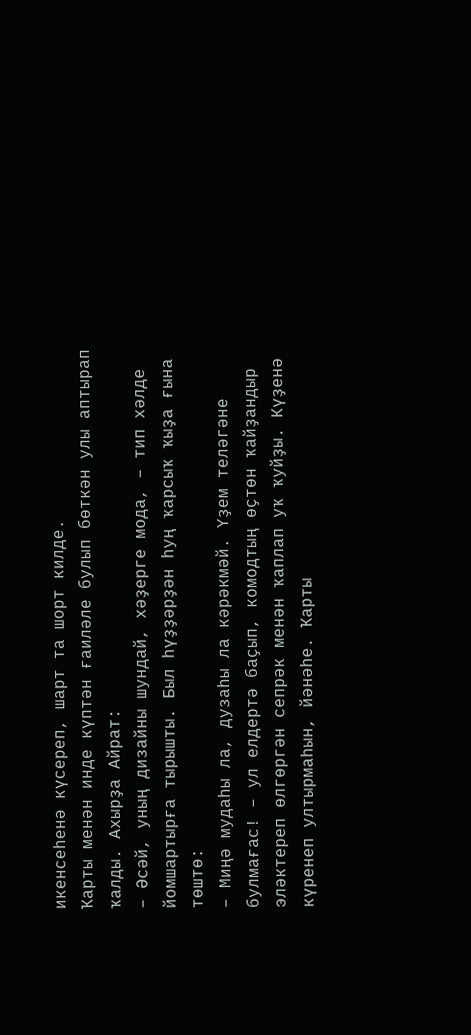икенсеһенә күсереп, шарт та шорт килде.
Ҡарты менән инде күптән ғаиләле булып бөткән улы аптырап ҡалды. Ахырҙа Айрат:
– Әсәй, уның дизайны шундай, хәҙерге мода, – тип хәлде йомшартырға тырышты. Был һүҙҙәрҙән һуң ҡарсыҡ ҡыҙа ғына төштө:
– Миңә мудаһы ла, дузаһы ла кәрәкмәй. Үҙем теләгәне булмағас! – ул елдертә баҫып, комодтың өҫтөн ҡайҙандыр эләктереп өлгөргән сепрәк менән ҡаплап уҡ ҡуйҙы. Күҙенә күренеп ултырмаһын, йәнәһе. Ҡарты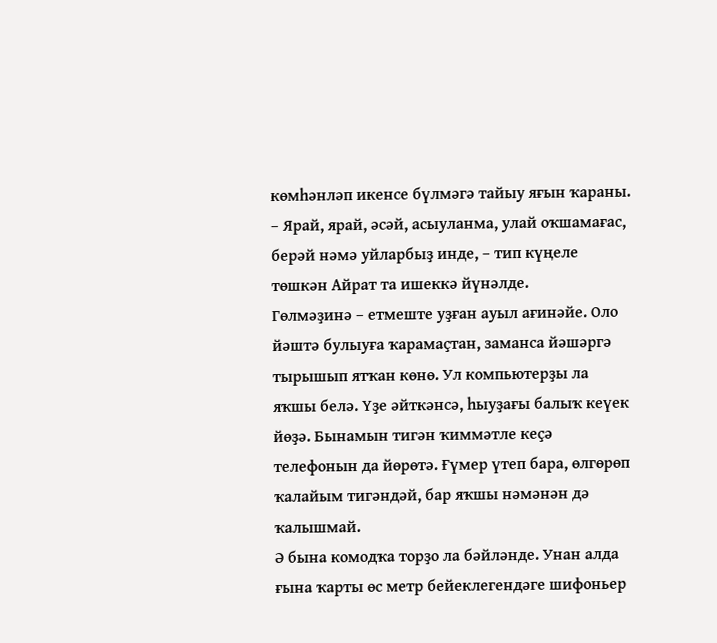көмһәнләп икенсе бүлмәгә тайыу яғын ҡараны.
– Ярай, ярай, әсәй, асыуланма, улай оҡшамағас, берәй нәмә уйларбыҙ инде, – тип күңеле төшкән Айрат та ишеккә йүнәлде.
Гөлмәҙинә – етмеште уҙған ауыл ағинәйе. Оло йәштә булыуға ҡарамаҫтан, заманса йәшәргә тырышып ятҡан көнө. Ул компьютерҙы ла яҡшы белә. Үҙе әйткәнсә, һыуҙағы балыҡ кеүек йөҙә. Бынамын тигән ҡиммәтле кеҫә телефонын да йөрөтә. Ғүмер үтеп бара, өлгөрөп ҡалайым тигәндәй, бар яҡшы нәмәнән дә ҡалышмай.
Ә бына комодҡа торҙо ла бәйләнде. Унан алда ғына ҡарты өс метр бейеклегендәге шифоньер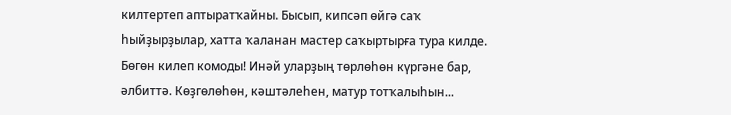килтертеп аптыратҡайны. Бысып, кипсәп өйгә саҡ һыйҙырҙылар, хатта ҡаланан мастер саҡыртырға тура килде. Бөгөн килеп комоды! Инәй уларҙың төрлөһөн күргәне бар, әлбиттә. Көҙгөлөһөн, кәштәлеһен, матур тотҡалыһын...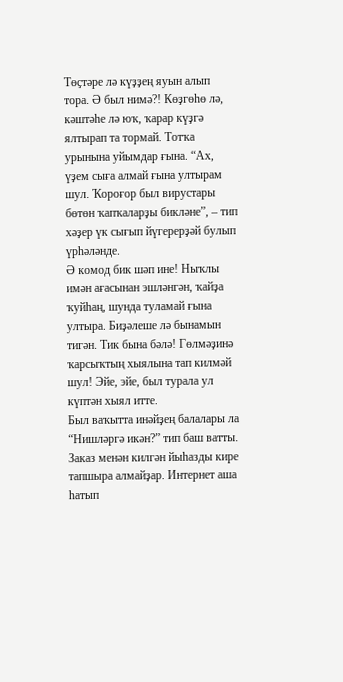Төҫтәре лә күҙҙең яуын алып тора. Ә был нимә?! Көҙгөһө лә, кәштәһе лә юҡ, ҡарар күҙгә ялтырап та тормай. Тотҡа урынына уйымдар ғына. “Ах, үҙем сыға алмай ғына ултырам шул. Ҡороғор был вирустары бөтөн ҡапҡаларҙы бикләне”, – тип хәҙер үк сығып йүгерерҙәй булып үрһәләнде.
Ә комод бик шәп ине! Ныҡлы имән ағасынан эшләнгән, ҡайҙа ҡуйһаң, шунда туламай ғына ултыра. Биҙәлеше лә бынамын тигән. Тик бына бәлә! Гөлмәҙинә ҡарсыҡтың хыялына тап килмәй шул! Эйе, эйе, был турала ул күптән хыял итте.
Был ваҡытта инәйҙең балалары ла “Нишләргә икән?” тип баш ватты. Заказ менән килгән йыһазды кире тапшыра алмайҙар. Интернет аша һатып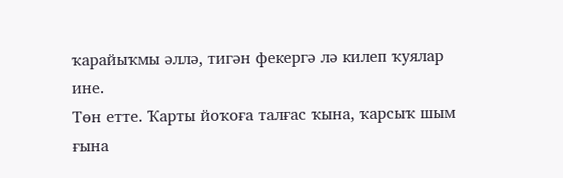ҡарайыҡмы әллә, тигән фекергә лә килеп ҡуялар ине.
Төн етте. Ҡарты йоҡоға талғас ҡына, ҡарсыҡ шым ғына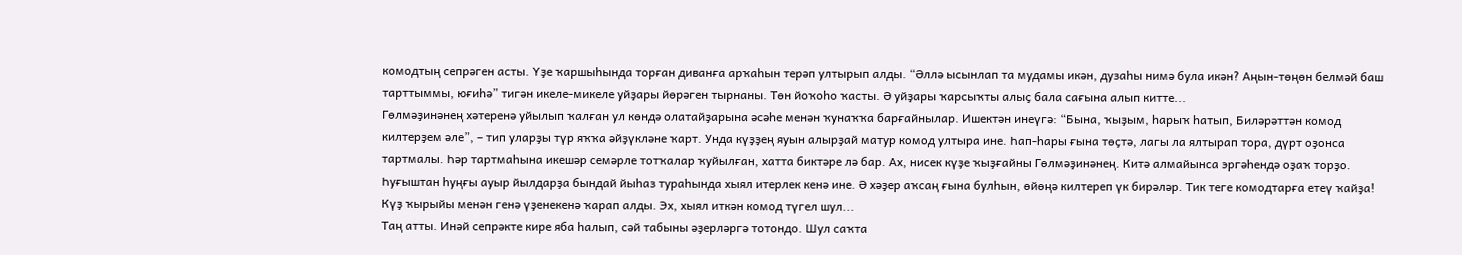комодтың сепрәген асты. Үҙе ҡаршыһында торған диванға арҡаһын терәп ултырып алды. “Әллә ысынлап та мудамы икән, дузаһы нимә була икән? Аңын-төңөн белмәй баш тарттыммы, юғиһә” тигән икеле-микеле уйҙары йөрәген тырнаны. Төн йоҡоһо ҡасты. Ә уйҙары ҡарсыҡты алыҫ бала сағына алып китте...
Гөлмәҙинәнең хәтеренә уйылып ҡалған ул көндә олатайҙарына әсәһе менән ҡунаҡҡа барғайнылар. Ишектән инеүгә: “Бына, ҡыҙым, һарыҡ һатып, Биләрәттән комод килтерҙем әле”, – тип уларҙы түр яҡҡа әйҙүкләне ҡарт. Унда күҙҙең яуын алырҙай матур комод ултыра ине. Һап-һары ғына төҫтә, лагы ла ялтырап тора, дүрт оҙонса тартмалы. Һәр тартмаһына икешәр семәрле тотҡалар ҡуйылған, хатта биктәре лә бар. Ах, нисек күҙе ҡыҙғайны Гөлмәҙинәнең. Китә алмайынса эргәһендә оҙаҡ торҙо. Һуғыштан һуңғы ауыр йылдарҙа бындай йыһаз тураһында хыял итерлек кенә ине. Ә хәҙер аҡсаң ғына булһын, өйөңә килтереп үк бирәләр. Тик теге комодтарға етеү ҡайҙа! Күҙ ҡырыйы менән генә үҙенекенә ҡарап алды. Эх, хыял иткән комод түгел шул...
Таң атты. Инәй сепрәкте кире яба һалып, сәй табыны әҙерләргә тотондо. Шул саҡта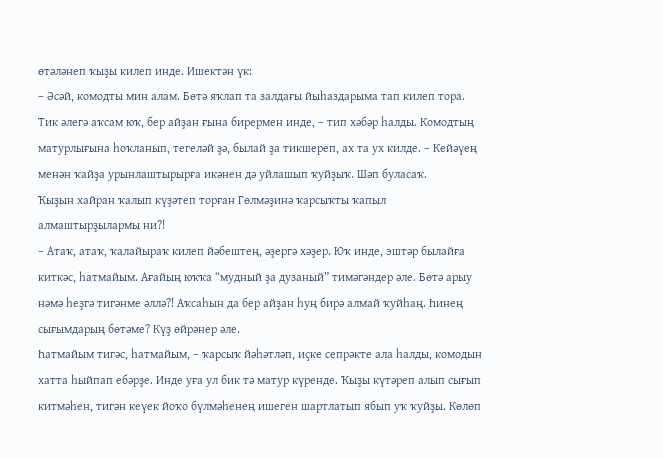өтәләнеп ҡыҙы килеп инде. Ишектән үк:
– Әсәй, комодты мин алам. Бөтә яҡлап та залдағы йыһаздарыма тап килеп тора. Тик әлегә аҡсам юҡ, бер айҙан ғына бирермен инде, – тип хәбәр һалды. Комодтың матурлығына һоҡланып, тегеләй ҙә, былай ҙа тикшереп, ах та ух килде. – Кейәүең менән ҡайҙа урынлаштырырға икәнен дә уйлашып ҡуйҙыҡ. Шәп буласаҡ.
Ҡыҙын хайран ҡалып күҙәтеп торған Гөлмәҙинә ҡарсыҡты ҡапыл алмаштырҙылармы ни?!
– Атаҡ, атаҡ, ҡалайыраҡ килеп йәбештең, әҙергә хәҙер. Юҡ инде, эштәр былайға киткәс, һатмайым. Ағайың юҡҡа “мудный ҙа дузаный” тимәгәндер әле. Бөтә арыу нәмә һеҙгә тигәнме әллә?! Аҡсаһын да бер айҙан һуң бирә алмай ҡуйһаң. Һинең сығымдарың бөтәме? Күҙ өйрәнер әле.
Һатмайым тигәс, һатмайым, – ҡарсыҡ йәһәтләп, иҫке сепрәкте ала һалды, комодын хатта һыйпап ебәрҙе. Инде уға ул бик тә матур күренде. Ҡыҙы күтәреп алып сығып китмәһен, тигән кеүек йоҡо бүлмәһенең ишеген шартлатып ябып уҡ ҡуйҙы. Көлөп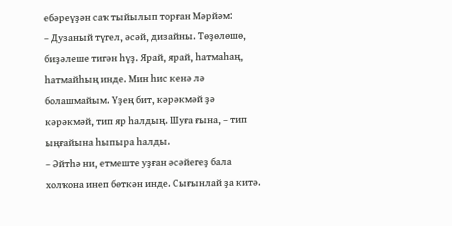ебәреүҙән саҡ тыйылып торған Мәрйәм:
– Дузаный түгел, әсәй, дизайны. Төҙөлөшө, биҙәлеше тигән һүҙ. Ярай, ярай, һатмаһаң, һатмайһың инде. Мин һис кенә лә болашмайым. Үҙең бит, кәрәкмәй ҙә кәрәкмәй, тип яр һалдың. Шуға ғына, – тип ыңғайына һыпыра һалды.
– Әйтһә ни, етмеште уҙған әсәйегеҙ бала холҡона инеп бөткән инде. Сығынлай ҙа китә.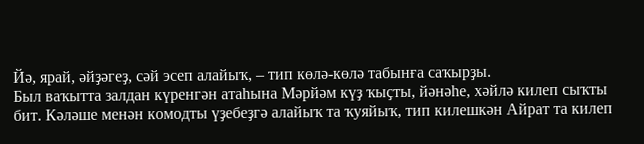Йә, ярай, әйҙәгеҙ, сәй эсеп алайыҡ, – тип көлә-көлә табынға саҡырҙы.
Был ваҡытта залдан күренгән атаһына Мәрйәм күҙ ҡыҫты, йәнәһе, хәйлә килеп сыҡты бит. Кәләше менән комодты үҙебеҙгә алайыҡ та ҡуяйыҡ, тип килешкән Айрат та килеп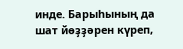инде. Барыһының да шат йөҙҙәрен күреп,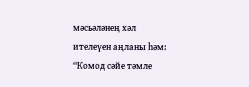мәсьәләнең хәл ителеүен аңланы һәм: “Комод сәйе тәмле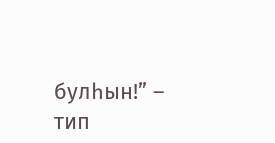булһын!” – тип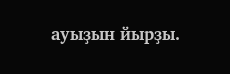ауыҙын йырҙы.